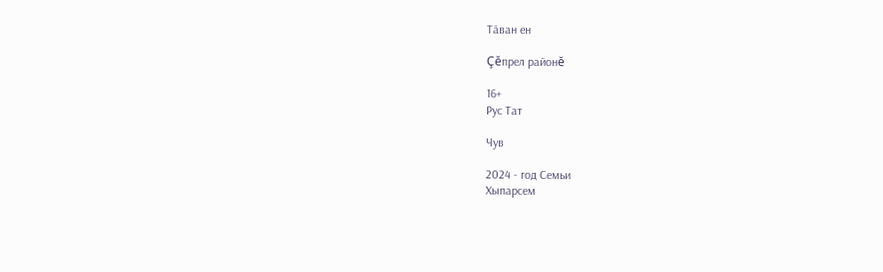Тӑван ен

Çĕпрел районĕ

16+
Рус Тат

Чув

2024 - год Семьи
Хыпарсем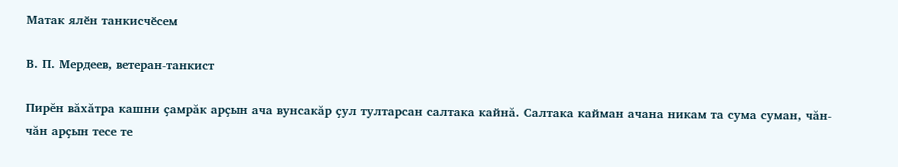Матак ялӗн танкисчӗсем

В. П. Мердеев, ветеран-танкист

Пирĕн вăхăтра кашни ҫамрăк арҫын ача вунсакăр ҫул тултарсан салтака кайнă. Салтака кайман ачана никам та сума суман, чăн-чăн арҫын тесе те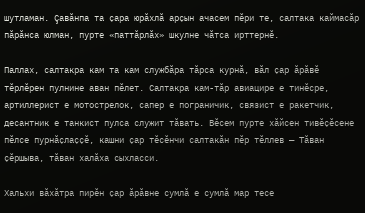шутламан. Çавăнпа та ҫара юрăхлă арҫын ачасем пĕри те, салтака каймасăр пăрăнса юлман, пурте «паттăрлăх» шкулне чăтса ирттернĕ.

Паллах, салтакра кам та кам службăра тăрса курнă, вăл ҫар ăрăвĕ тĕрлĕрен пулнине аван пĕлет. Салтакра кам-тăр авиацире е тинĕсре, артиллерист е мотострелок, сапер е пограничик, связист е ракетчик, десантник е танкист пулса служит тăвать. Вĕсем пурте хăйсен тивĕҫĕсене пĕлсе пурнăҫлаҫҫĕ, кашни ҫар тĕсĕнчи салтакăн пĕр тĕллев — Тăван ҫĕршыва, тăван халăха сыхласси.

Хальхи вăхăтра пирĕн ҫар ăрăвне сумлă е сумлă мар тесе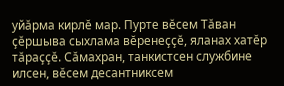уйăрма кирлĕ мар. Пурте вĕсем Тăван ҫĕршыва сыхлама вĕренеҫҫĕ, яланах хатĕр тăраҫҫĕ. Сăмахран, танкистсен службине илсен, вĕсем десантниксем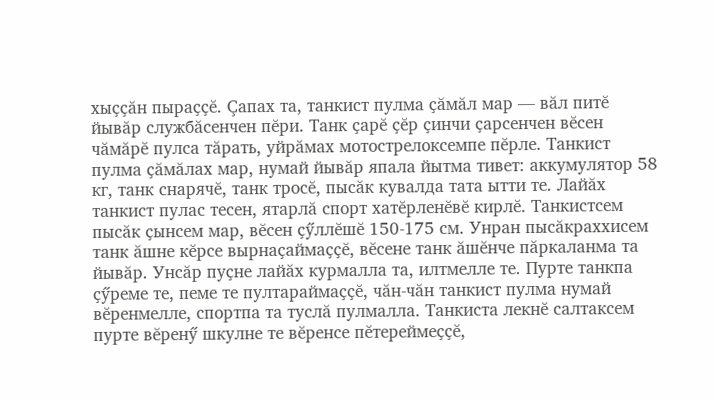хыҫҫăн пыраҫҫĕ. Çапах та, танкист пулма ҫăмăл мар — вăл питĕ йывăр службăсенчен пĕри. Танк ҫарĕ ҫĕр ҫинчи ҫарсенчен вĕсен чăмăрĕ пулса тăрать, уйрăмах мотострелоксемпе пĕрле. Танкист пулма ҫăмăлах мар, нумай йывăр япала йытма тивет: аккумулятор 58 кг, танк снарячĕ, танк тросĕ, пысăк кувалда тата ытти те. Лайăх танкист пулас тесен, ятарлă спорт хатĕрленĕвĕ кирлĕ. Танкистсем пысăк ҫынсем мар, вĕсен ҫӳллĕшĕ 150-175 см. Унран пысăкраххисем танк ăшне кĕрсе вырнаҫаймаҫҫĕ, вĕсене танк ăшĕнче пăркаланма та йывăр. Унсăр пуҫне лайăх курмалла та, илтмелле те. Пурте танкпа ҫӳреме те, пеме те пултараймаҫҫĕ, чăн-чăн танкист пулма нумай вĕренмелле, спортпа та туслă пулмалла. Танкиста лекнĕ салтаксем пурте вĕренӳ шкулне те вĕренсе пĕтереймеҫҫĕ,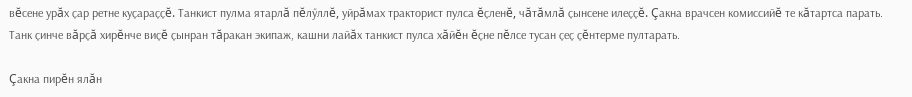вĕсене урăх ҫар ретне куҫараҫҫĕ. Танкист пулма ятарлă пĕлӳллĕ, уйрăмах тракторист пулса ĕҫленĕ, чăтăмлă ҫынсене илеҫҫĕ. Çакна врачсен комиссийĕ те кăтартса парать. Танк ҫинче вăрҫă хирĕнче виҫĕ ҫынран тăракан экипаж, кашни лайăх танкист пулса хăйĕн ĕҫне пĕлсе тусан ҫеҫ ҫĕнтерме пултарать.

Çакна пирĕн ялăн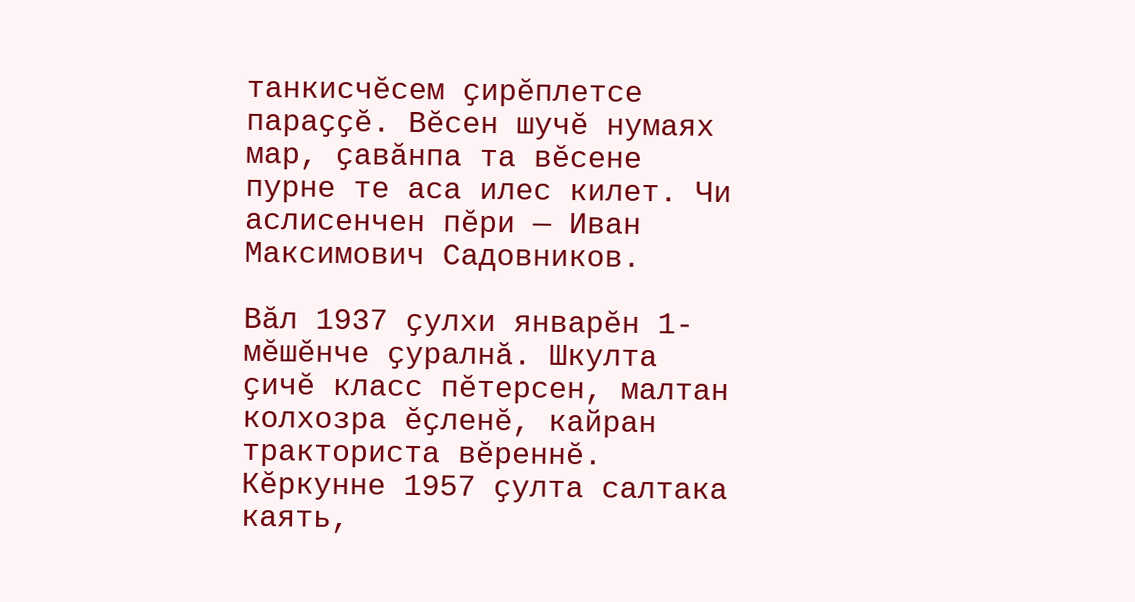танкисчӗсем ҫирĕплетсе параҫҫĕ. Вĕсен шучĕ нумаях мар, ҫавăнпа та вĕсене пурне те аса илес килет. Чи аслисенчен пĕри — Иван Максимович Садовников.

Вăл 1937 ҫулхи январӗн 1-мĕшӗнче ҫуралнă. Шкулта ҫичĕ класс пĕтерсен, малтан колхозра ĕҫленĕ, кайран тракториста вĕреннĕ. Кĕркунне 1957 ҫулта салтака каять,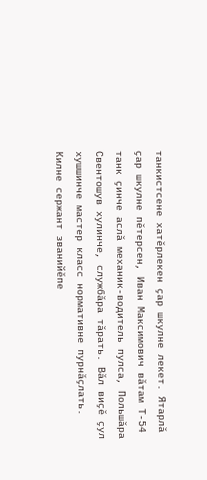танкистсене хатĕрлекен ҫар шкулне лекет. Ятарлă ҫар шкулне пĕтерсен, Иван Максимович вăтам Т-54 танк ҫинче аслă механик-водитель пулса, Польшăра Свентошув хулинче, службăра тăрать. Вăл виҫĕ ҫул хушшинче мастер класс нормативне пурнăҫлать. Килне сержант званийӗпе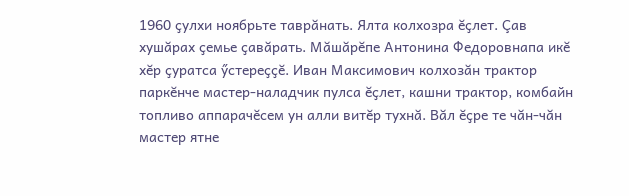1960 ҫулхи ноябрьте таврăнать. Ялта колхозра ĕҫлет. Çав хушăрах ҫемье ҫавăрать. Мăшăрĕпе Антонина Федоровнапа икĕ хĕр ҫуратса ӳстереҫҫĕ. Иван Максимович колхозăн трактор паркĕнче мастер-наладчик пулса ĕҫлет, кашни трактор, комбайн топливо аппарачĕсем ун алли витĕр тухнă. Вăл ĕҫре те чăн-чăн мастер ятне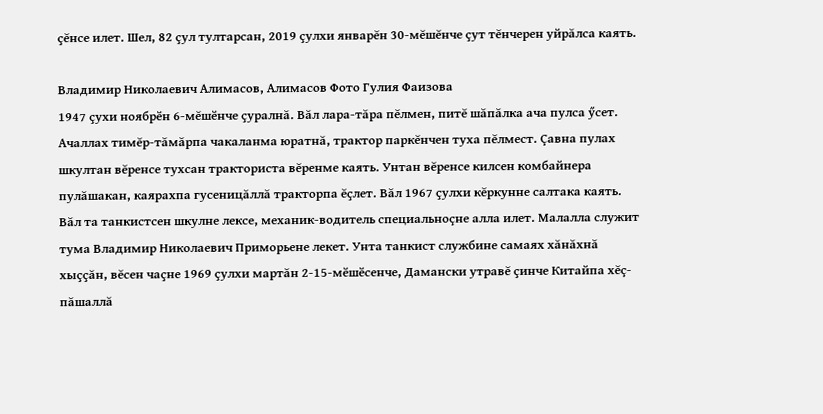ҫĕнсе илет. Шел, 82 ҫул тултарсан, 2019 ҫулхи январĕн 30-мĕшĕнче ҫут тĕнчерен уйрăлса каять.

Владимир Николаевич Алимасов, Алимасов Фото Гулия Фаизова
1947 ҫухи ноябрӗн 6-мĕшӗнче ҫуралнă. Вăл лара-тăра пĕлмен, питĕ шăпăлка ача пулса ӳсет. Ачаллах тимĕр-тăмăрпа чакаланма юратнă, трактор паркĕнчен туха пĕлмест. Çавна пулах шкултан вĕренсе тухсан тракториста вĕренме каять. Унтан вĕренсе килсен комбайнера пулăшакан, каярахпа гусеницăллă тракторпа ĕҫлет. Вăл 1967 ҫулхи кĕркунне салтака каять. Вăл та танкистсен шкулне лексе, механик-водитель специальноçне алла илет. Малалла служит тума Владимир Николаевич Приморьене лекет. Унта танкист службине самаях хăнăхнă хыҫҫăн, вĕсен чаҫне 1969 ҫулхи мартăн 2-15-мӗшӗсенче, Дамански утравĕ ҫинче Китайпа хĕç-пăшаллă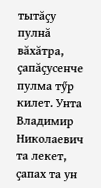тытăҫу пулнă вăхăтра, ҫапăҫусенче пулма тӳр килет. Унта Владимир Николаевич та лекет, ҫапах та ун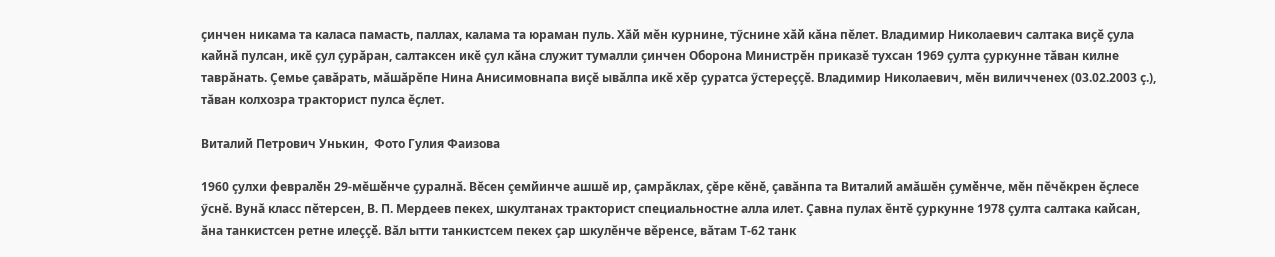ҫинчен никама та каласа памасть, паллах, калама та юраман пуль. Хăй мĕн курнине, тӳснине хăй кăна пĕлет. Владимир Николаевич салтака виҫĕ ҫула кайнă пулсан, икĕ ҫул ҫурăран, салтаксен икĕ ҫул кăна служит тумалли ҫинчен Оборона Министрĕн приказĕ тухсан 1969 ҫулта ҫуркунне тăван килне таврăнать. Çемье ҫавăрать, мăшăрĕпе Нина Анисимовнапа виҫĕ ывăлпа икĕ хĕр ҫуратса ӳстереҫҫĕ. Владимир Николаевич, мĕн виличченех (03.02.2003 ҫ.), тăван колхозра тракторист пулса ĕҫлет.

Виталий Петрович Унькин,  Фото Гулия Фаизова

1960 ҫулхи февралӗн 29-мĕшӗнче ҫуралнă. Вĕсен çемйинче ашшĕ ир, ҫамрăклах, ҫĕре кĕнĕ, ҫавăнпа та Виталий амăшĕн çумӗнче, мĕн пĕчĕкрен ĕҫлесе ӳснĕ. Вунă класс пĕтерсен, В. П. Мердеев пекех, шкултанах тракторист специальностне алла илет. Çавна пулах ĕнтĕ ҫуркунне 1978 ҫулта салтака кайсан, ăна танкистсен ретне илеççӗ. Вăл ытти танкистсем пекех ҫар шкулĕнче вĕренсе, вăтам Т-62 танк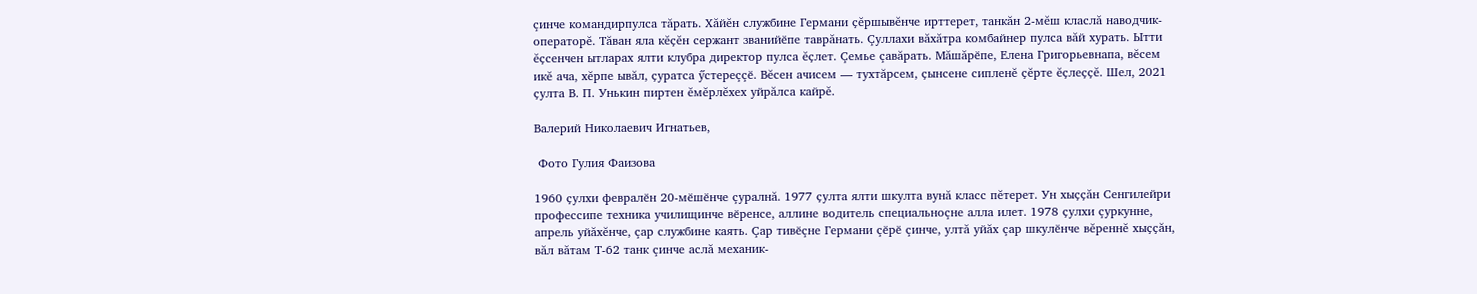çинче командирпулса тăрать. Хăйĕн службине Германи ҫĕршывĕнче ирттерет, танкăн 2-мĕш класлă наводчик-операторĕ. Тăван яла кĕҫĕн сержант званийӗпе таврăнать. Çуллахи вăхăтра комбайнер пулса вăй хурать. Ытти ĕҫсенчен ытларах ялти клубра директор пулса ĕҫлет. Çемье çавăрать. Мăшăрӗпе, Елена Григорьевнапа, вĕсем икĕ ача, хĕрпе ывăл, ҫуратса ӳстереççӗ. Вĕсен ачисем — тухтăрсем, ҫынсене сипленĕ ҫĕрте ĕҫлеҫҫĕ. Шел, 2021 ҫулта В. П. Унькин пиртен ĕмĕрлĕхех уйрăлса кайрĕ.

Валерий Николаевич Игнатьев,

 Фото Гулия Фаизова

1960 ҫулхи февралӗн 20-мӗшӗнче çуралнă. 1977 ҫулта ялти шкулта вунă класс пĕтерет. Ун хыҫҫăн Сенгилейри профессипе техника училищинче вӗренсе, аллине водитель специальноçне алла илет. 1978 ҫулхи çуркунне, апрель уйăхĕнче, çар службине каять. Çар тивӗçне Германи çӗрӗ çинче, ултă уйăх çар шкулӗнче вĕреннĕ хыҫҫăн, вăл вăтам Т-62 танк çинче аслă механик-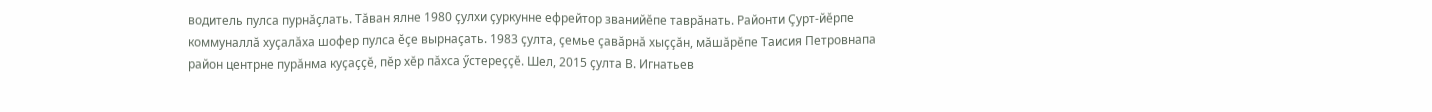водитель пулса пурнăçлать. Тăван ялне 1980 ҫулхи ҫуркунне ефрейтор званийӗпе таврăнать. Районти Çурт-йӗрпе коммуналлă хуҫалăха шофер пулса ӗçе вырнаçать. 1983 ҫулта, çемье çавăрнă хыҫҫăн, мăшăрĕпе Таисия Петровнапа район центрне пурăнма куҫаҫҫĕ, пĕр хĕр пăхса ӳстереççӗ. Шел, 2015 ҫулта В. Игнатьев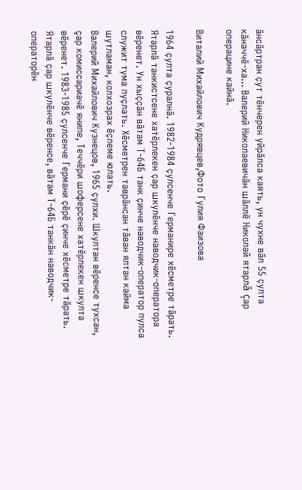ăнсăртран ҫут тĕнчерен уйрăлса каять, ун чухне вăл 55 ҫулта кăначчĕ-ха... Валерий Николаевичăн шăллӗ Николай ятарлă çар операцине кайнă.

Виталий Михайлович Кудрявцев,Фото Гулия Фаизова

1964 ҫулта ҫуралнă. 1982-1984 ҫулсенче Германире хĕсметре тăрать. Ятарлă танкистсене хатĕрлекен ҫар шкулĕнче наводчик-оператора вĕренет. Ун хыҫҫăн вăтам Т-64Б танк ҫинче наводчик-оператор пулса служит тума пуҫлать. Хĕсметрен таврăнсан тăван ялтан кайма шутламан, колхозрах ĕҫлеме юлать.
Валерий Михайлович Кузнецов, 1965 ҫулхи. Шкултан вĕренсе тухсан, çар комиссариачӗ янипе, Теччĕри шоферсене хатĕрлекен шкулта вĕренет. 1983-1985 ҫулсенче Германи ҫĕрĕ ҫинче хĕсметре тăрать. Ятарлă ҫар шкулĕнче вĕренсе, вăтам Т-64Б танкăн наводчик-операторӗн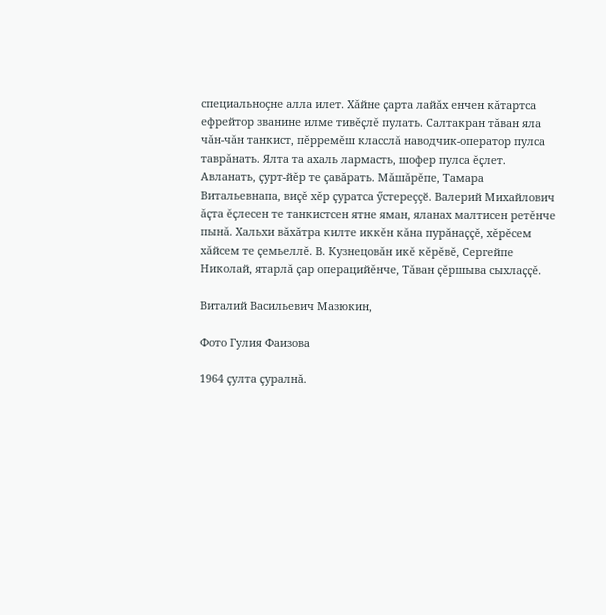специальноçне алла илет. Хăйне ҫарта лайăх енчен кăтартса ефрейтор званине илме тивĕҫлĕ пулать. Салтакран тăван яла чăн-чăн танкист, пĕрремĕш класслă наводчик-оператор пулса таврăнать. Ялта та ахаль лармасть, шофер пулса ĕҫлет. Авланать, ҫурт-йĕр те ҫавăрать. Мăшăрĕпе, Тамара Витальевнапа, виҫĕ хĕр ҫуратса ӳстереççӗ. Валерий Михайлович ăҫта ĕҫлесен те танкистсен ятне яман, яланах малтисен ретĕнче пынă. Хальхи вăхăтра килте иккĕн кăна пурăнаҫҫĕ, хĕрĕсем хăйсем те ҫемьеллĕ. В. Кузнецовăн икĕ кĕрĕвĕ, Сергейпе Николай, ятарлă ҫар операцийĕнче, Тăван ҫĕршыва сыхлаҫҫĕ.

Виталий Васильевич Мазюкин,

Фото Гулия Фаизова

1964 ҫулта ҫуралнă.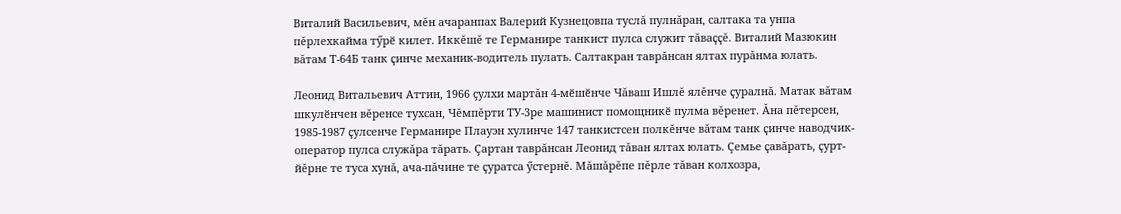Виталий Васильевич, мĕн ачаранпах Валерий Кузнецовпа туслă пулнăран, салтака та унпа пĕрлехкайма тӳрӗ килет. Иккĕшĕ те Германире танкист пулса служит тăваҫҫĕ. Виталий Мазюкин вăтам Т-64Б танк ҫинче механик-водитель пулать. Салтакран таврăнсан ялтах пурăнма юлать.

Леонид Витальевич Аттин, 1966 çулхи мартăн 4-мӗшӗнче Чăваш Ишлĕ ялĕнче ҫуралнă. Матак вăтам шкулӗнчен вĕренсе тухсан, Чĕмпĕрти ТУ-3ре машинист помощникӗ пулма вĕренет. Ăна пĕтерсен, 1985-1987 ҫулсенче Германире Плауэн хулинче 147 танкистсен полкĕнче вăтам танк ҫинче наводчик-оператор пулса служăра тăрать. Çартан таврăнсан Леонид тăван ялтах юлать. Çемье ҫавăрать, ҫурт-йĕрне те туса хунă, ача-пăчине те ҫуратса ӳстернĕ. Мăшăрĕпе пĕрле тăван колхозра,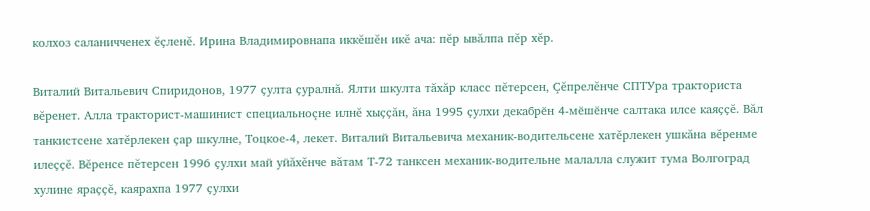колхоз саланичченех ĕҫленĕ. Ирина Владимировнапа иккĕшĕн икĕ ача: пĕр ывăлпа пĕр хĕр.

Виталий Витальевич Спиридонов, 1977 ҫулта ҫуралнă. Ялти шкулта тăхăр класс пĕтерсен, Çĕпрелĕнче СПТУра тракториста вĕренет. Алла тракторист-машинист специальноçне илнĕ хыҫҫăн, ăна 1995 ҫулхи декабрӗн 4-мӗшӗнче салтака илсе каяҫҫĕ. Вăл танкистсене хатĕрлекен ҫар шкулне, Тоцкое-4, лекет. Виталий Витальевича механик-водительсене хатĕрлекен ушкăна вĕренме илеҫҫĕ. Вĕренсе пĕтерсен 1996 ҫулхи май уйăхĕнче вăтам Т-72 танксен механик-водительне малалла служит тума Волгоград хулине яраҫҫĕ, каярахпа 1977 ҫулхи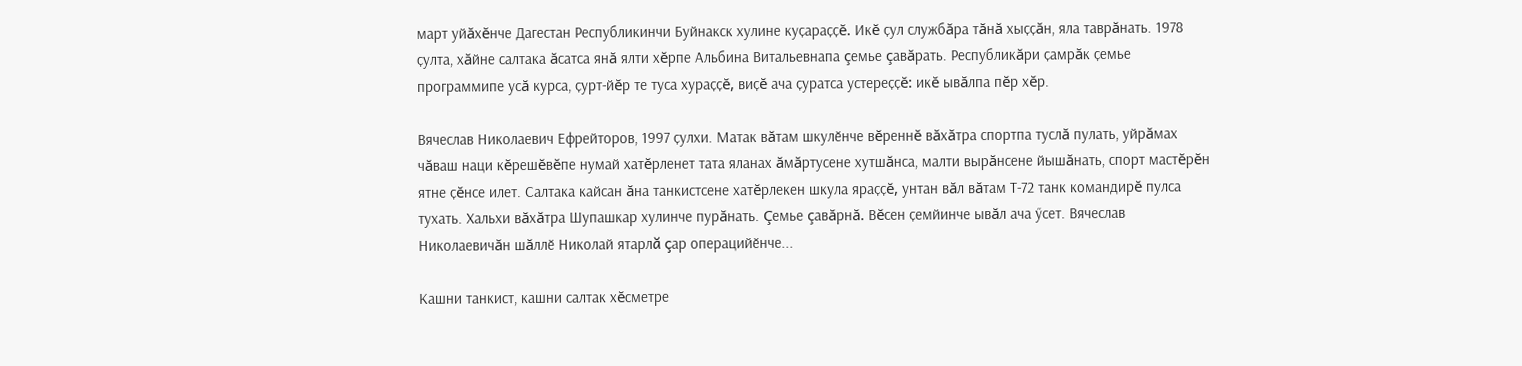март уйăхĕнче Дагестан Республикинчи Буйнакск хулине куҫараҫҫĕ. Икĕ ҫул службăра тăнă хыҫҫăн, яла таврăнать. 1978 ҫулта, хăйне салтака ăсатса янă ялти хĕрпе Альбина Витальевнапа çемье çавăрать. Республикăри ҫамрăк ҫемье программипе усă курса, ҫурт-йĕр те туса хураҫҫĕ, виҫĕ ача ҫуратса устереҫҫĕ: икĕ ывăлпа пĕр хĕр.

Вячеслав Николаевич Ефрейторов, 1997 ҫулхи. Матак вăтам шкулӗнче вĕреннĕ вăхăтра спортпа туслă пулать, уйрăмах чăваш наци кĕрешĕвĕпе нумай хатĕрленет тата яланах ăмăртусене хутшăнса, малти вырăнсене йышăнать, спорт мастĕрĕн ятне ҫĕнсе илет. Салтака кайсан ăна танкистсене хатĕрлекен шкула яраҫҫĕ, унтан вăл вăтам Т-72 танк командирĕ пулса тухать. Хальхи вăхăтра Шупашкар хулинче пурăнать. Çемье çавăрнă. Вĕсен ҫемйинче ывăл ача ӳсет. Вячеслав Николаевичăн шăллӗ Николай ятарлă çар операцийӗнче...

Кашни танкист, кашни салтак хĕсметре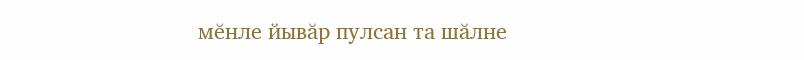мĕнле йывăр пулсан та шăлне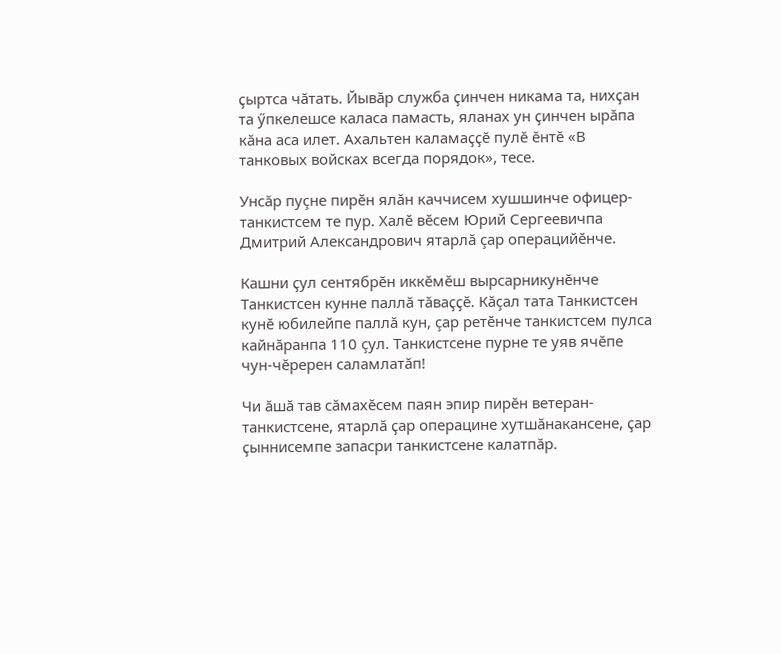ҫыртса чăтать. Йывăр служба ҫинчен никама та, нихҫан та ӳпкелешсе каласа памасть, яланах ун ҫинчен ырăпа кăна аса илет. Ахальтен каламаҫҫĕ пулĕ ĕнтĕ «В танковых войсках всегда порядок», тесе.

Унсăр пуçне пирӗн ялăн каччисем хушшинче офицер-танкистсем те пур. Халӗ вӗсем Юрий Сергеевичпа Дмитрий Александрович ятарлă çар операцийӗнче.

Кашни ҫул сентябрĕн иккĕмĕш вырсарникунĕнче Танкистсен кунне паллă тăваҫҫĕ. Кăçал тата Танкистсен кунӗ юбилейпе паллă кун, çар ретӗнче танкистсем пулса кайнăранпа 110 çул. Танкистсене пурне те уяв ячĕпе чун-чĕререн саламлатăп!

Чи ăшă тав сăмахĕсем паян эпир пирĕн ветеран-танкистсене, ятарлă ҫар операцине хутшăнакансене, ҫар ҫыннисемпе запасри танкистсене калатпăр.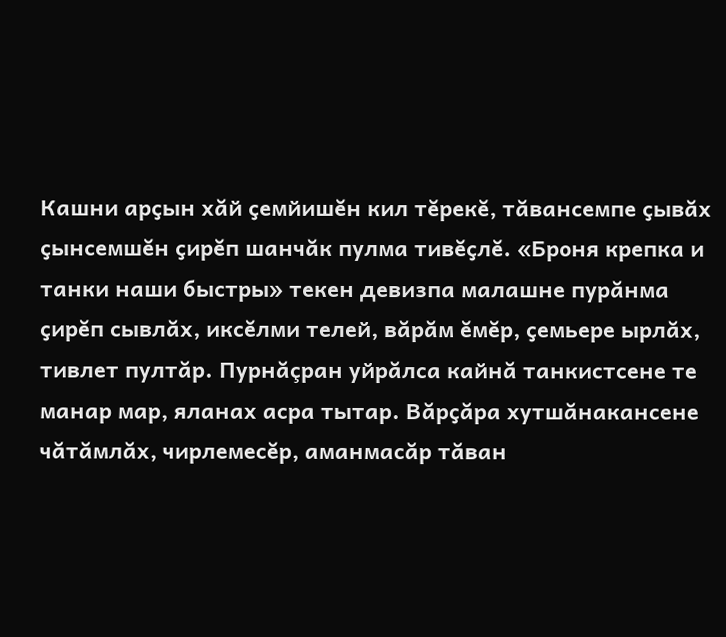Кашни арҫын хăй ҫемйишĕн кил тĕрекĕ, тăвансемпе ҫывăх ҫынсемшĕн ҫирĕп шанчăк пулма тивĕҫлĕ. «Броня крепка и танки наши быстры» текен девизпа малашне пурăнма ҫирĕп сывлăх, иксĕлми телей, вăрăм ĕмĕр, ҫемьере ырлăх, тивлет пултăр. Пурнăçран уйрăлса кайнă танкистсене те манар мар, яланах асра тытар. Вăрҫăра хутшăнакансене чăтăмлăх, чирлемесĕр, аманмасăр тăван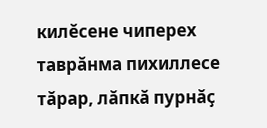килĕсене чиперех таврăнма пихиллесе тăрар, лăпкă пурнăҫ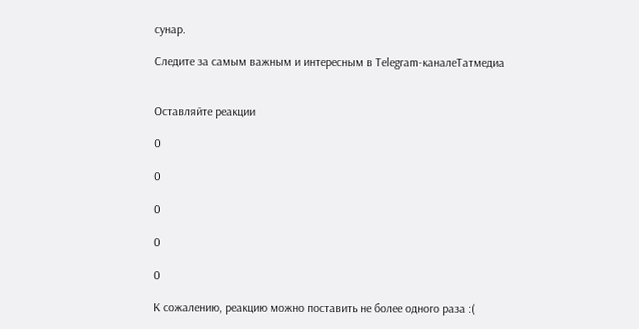сунар.

Следите за самым важным и интересным в Telegram-каналеТатмедиа


Оставляйте реакции

0

0

0

0

0

К сожалению, реакцию можно поставить не более одного раза :(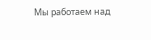Мы работаем над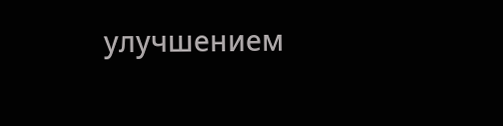улучшением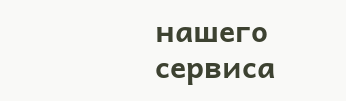нашего сервиса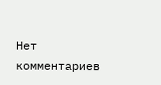Нет комментариев